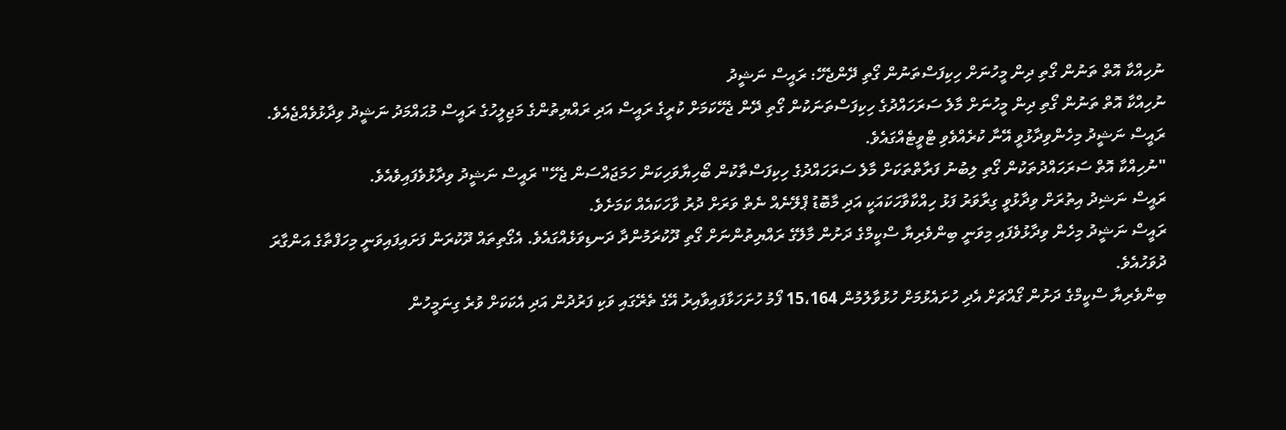ނުހިއްކާ އޮތް ތަނުން ގޯތި ދިން މީހުނަށް ހިކިފަސްތަނުން ގޯތި ދޭންޖެހޭ: ރައީސް ނަޝީދު
ނުހިއްކާ އޮތް ތަނުން ގޯތި ދިން މީހުނަށް މާލެ ސަރަހައްދުގެ ހިކިފަސްތަނަކުން ގޯތި ދޭން ޖެހޭކަމަށް ކުރީގެ ރައީސް އަދި ރައްޔިތުންގެ މަޖިލީހުގެ ރައީސް މުޙައްމަދު ނަޝީދު ވިދާޅުވެއްޖެއެވެ.
ރައީސް ނަޝީދު މިހެންވިދާޅުވީ އޭނާ ކުރެއްވެވި ޓްވީޓެއްގައެވެ.
"ނުހިއްކާ އޮތް ސަރަހައްދުތަކުން ގޯތި ލިބުނު ފަރާތްތަކަށް މާލެ ސަރަހައްދުގެ ހިކިފަސްތާކުން ބޯހިޔާވަހިކަން ހަމަޖައްސަން ޖެހޭ" ރައީސް ނަޝީދު ވިދާޅުވެފައިވެއެވެ.
ރައީސް ނަޝިދު އިތުރަށް ވިދާޅުވީ ގިރާވަރު ފަޅު ހިއްކާވާހަކައަކީ އަދި މާބޮޑު ޕްލޭނެއް ނެތް ވަރަށް ދުރު ވާހަކައެއް ކަމަށެވެ.
ރައީސް ނަޝީދު މިހެން ވިދާޅުވެފައި މިވަނީ ބިންވެރިޔާ ސްކީމްގެ ދަށުން މާލޭގެ ރައްޔިތުންނަށް ގޯތި ދޫކުރަމުންދާ ދަނޑިވަޅެއްގައެވެ. އެގޯތިތައް ދޫކުރަން ފަށައިފައިވަނީ މިހަފްތާގެ އަންގާރަ ދުވަހުއެވެ.
ބިންވެރިޔާ ސްކީމްގެ ދަށުން ގޯއްޗަށް އެދި ހުށައެޅުމަށް ހުޅުވާލުމުން 15،164 ފޯމު ހުށަހަޅާފައިވާއިރު އޭގެ ތެރޭގައި ވަކި ފަރުދުން އަދި އެކަކަށް ވުރެ ގިނަމީހުން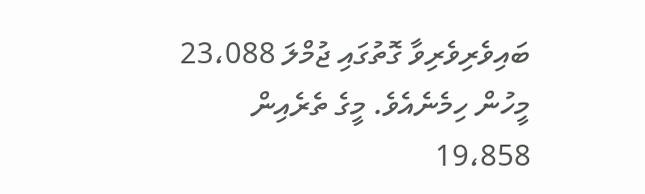ބައިވެރިވެރިވާ ގޮތުގައި ޖުމްލަ 23،088 މީހުން ހިމެނެއެވެ. މީގެ ތެރެއިން 19،858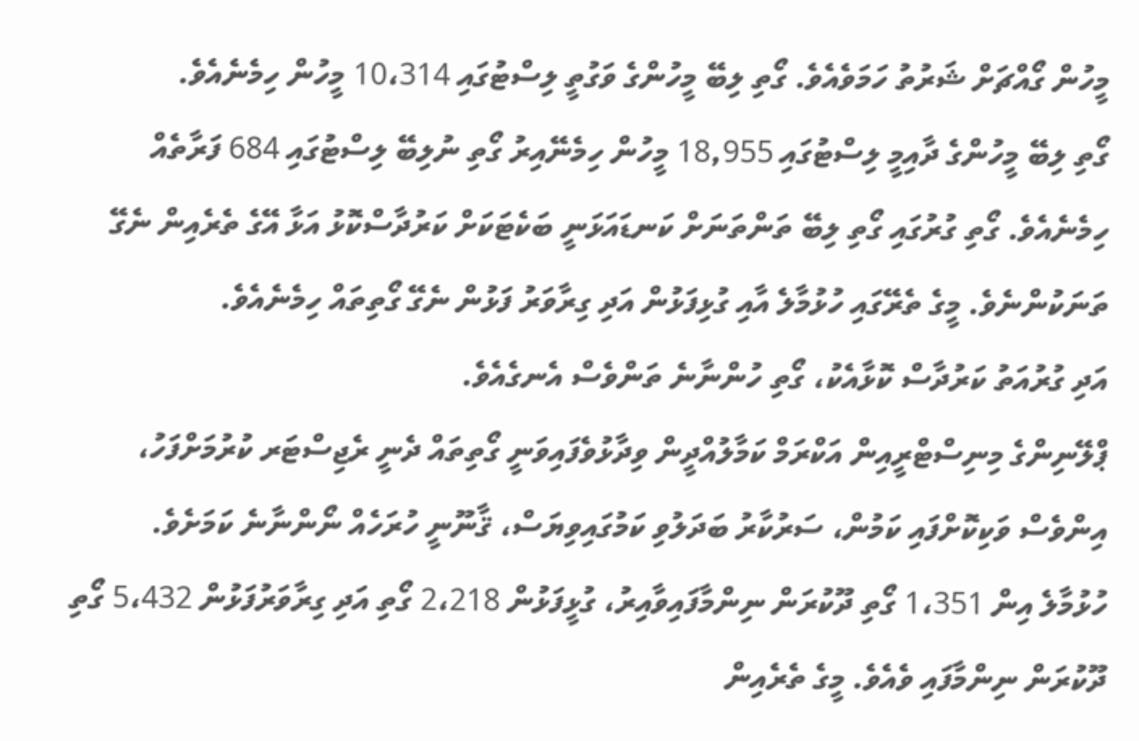މީހުން ގޯއްޗަށް ޝަރުތު ހަމަވެއެވެ. ގޯތި ލިބޭ މީހުންގެ ވަގުތީ ލިސްޓުގައި 10،314 މީހުން ހިމެނެއެވެ.
ގޯތި ލިބޭ މީހުންގެ ދާއިމީ ލިސްޓުގައި 18,955 މީހުން ހިމެނޭއިރު ގޯތި ނުލިބޭ ލިސްޓުގައި 684 ފަރާތެއް ހިމެނެއެވެ. ގޯތި ގުރުގައި ގޯތި ލިބޭ ތަންތަނަށް ކަނޑައަޅަނީ ބަކެޓަކަށް ކަރުދާސްކޮޅު އަޅާ އޭގެ ތެރެއިން ނެގޭ ތަނަކުންނެވެ. މީގެ ތެރޭގައި ހުޅުމާލެ އާއި ގުޅިފަޅުން އަދި ގިރާވަރު ފަޅުން ނެގޭ ގޯތިތައް ހިމެނެއެވެ.
އަދި ގުރުއަތު ކަރުދާސް ކޮޅާއެކު، ގޯތި ހުންނާނެ ތަންވެސް އެނގެއެވެ.
ޕްލޭނިންގެ މިނިސްޓްރީއިން އަކްރަމް ކަމާލުއްދީން ވިދާޅުވެފައިވަނީ ގޯތިތައް ދެނީ ރެޖިސްޓަރ ކުރުމަށްފަހު، އިންވެސް ވަކިކޮށްފައި ކަމުން، ސަރުކާރު ބަދަލުވި ކަމުގައިވިޔަސް، ޤާނޫނީ ހުރަހެއް ނޯންނާނެ ކަމަށެވެ.
ހުޅުމާލެ އިން 1،351 ގޯތި ދޫކުރަން ނިންމާފައިވާއިރު، ގުޅީފަޅުން 2،218 ގޯތި އަދި ގިރާވަރުފަޅުން 5،432 ގޯތި ދޫކުރަން ނިންމާފައި ވެއެވެ. މީގެ ތެރެއިން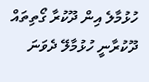ހުޅުމާލެ އިން ދޫކުރާ ގޯތިތައް ދޫކުރާނީ ހުޅުމާލޭ ދެވަނަ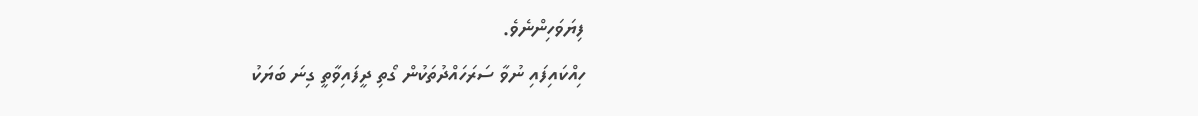ފިޔަވަހިންނެވެ.
ހިއްކައިފައި ނުވާ ސަރަހައްދުތަކުން ގޯތި ދީފައިވާތީ ގިނަ ބަޔަކު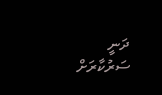ދަނީ ސަރުކާރަށް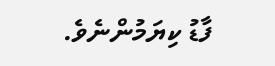ފާޑު ކިޔަމުންނެވެ.